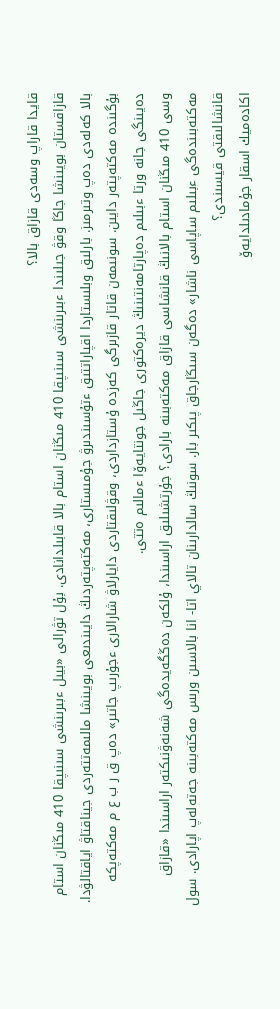قايدا قاراپ وسەدى قازاق بالا؟
قازاقستان بويىنشا جاڭا وقۋ جىلىندا ءبىرىنشى سىنىپقا 410 مىڭنان استام بالا قابىلدانادى. بۇل تۋرالى «بيىل ءبىرىنشى سىنىپقا 410 مىڭنان استام بالا كەلەدى دەپ وتىرمىز. بارلىق وبلىستاردا اقپاراتتىق ءتۇسىندىرۋ جۇمىستارى، مەكتەپتەردىڭ دايىندىعى بويىنشا مالىمەتتەردى جيناقتاۋ اياقتالۋدا. بۇگىندە مەكتەپتەر دايىن. سونىمەن قاتار قازىرگى كەزدە ۇستازداردى، وقۋلىقتاردى دايارلاۋ شارالارى ءجۇرىپ جاتىر» دەپ ق ر ب ع م مەكتەپكە دەيىنگى جانە ورتا ءبىلىم دەپارتامەنتىنىڭ ديرەكتورى جاڭىل جونتايەۆا ءمالىم ەتتى.
وسى 410 مىڭنان استام بالانىڭ قانشاسى قازاق مەكتەبىنە بارادى؟ جۇرتشىلىق اراسىندا، ۇلكەن دەڭگەيدەگى شەنەۋنىكتەر اراسىندا «قازاق مەكتەبىندەگى ءبىلىم ساپاسى ناشار» دەگەن سىڭارجاق پىكىر بار. سونىڭ سالدارىنان تالاي اتا- انا بالاسىن ورىس مەكتەبىنە جەتەلەپ اپارادى. سول قانشالىقتى قيسىندى؟
اكادەميك اسقار جۇمادىلدايەۆ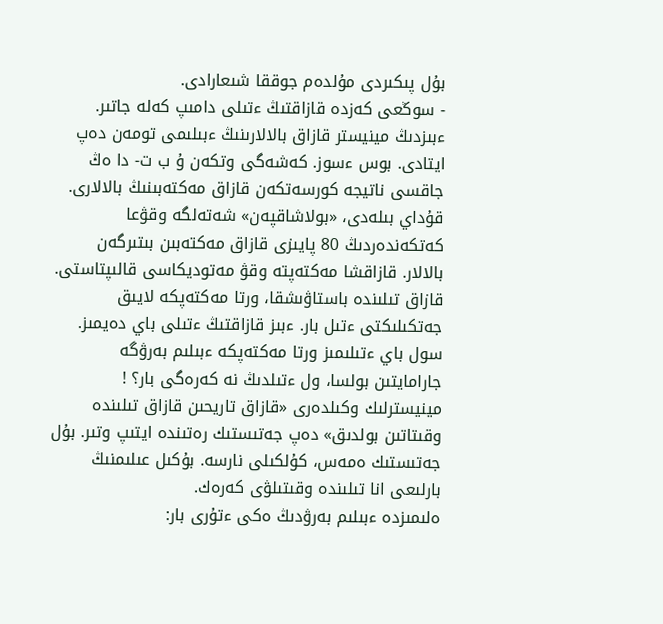بۇل پىكىردى مۇلدەم جوققا شىعارادى.
- سوڭعى كەزدە قازاقتىڭ ءتىلى دامىپ كەلە جاتىر. ءبىزدىڭ مينيستر قازاق بالالارىنىڭ ءبىلىمى تومەن دەپ ايتادى. بوس ءسوز. كەشەگى وتكەن ۇ ب ت- دا ەڭ جاقسى ناتيجە كورسەتكەن قازاق مەكتەبىنىڭ بالالارى. قۇداي بىلەدى، «بولاشاقپەن» شەتەلگە وقۋعا كەتكەندەردىڭ 80 پايىزى قازاق مەكتەبىن بىتىرگەن بالالار. قازاقشا مەكتەپتە وقۋ مەتوديكاسى قالىپتاستى. قازاق تىلىندە باستاۋىشقا، ورتا مەكتەپكە لايىق جەتكىلىكتى ءتىل بار. ءبىز قازاقتىڭ ءتىلى باي دەيمىز. سول باي ءتىلىمىز ورتا مەكتەپكە ءبىلىم بەرۋگە جارامايتىن بولسا، ول ءتىلدىڭ نە كەرەگى بار؟ ! مينيسترلىك وكىلدەرى «قازاق تاريحىن قازاق تىلىندە وقىتاتىن بولدىق» دەپ جەتىستىك رەتىندە ايتىپ وتىر. بۇل جەتىستىك ەمەس، كۇلكىلى نارسە. بۇكىل عىلىمنىڭ بارلىعى انا تىلىندە وقىتىلۋى كەرەك.
ەلىمىزدە ءبىلىم بەرۋدىڭ ەكى ءتۇرى بار: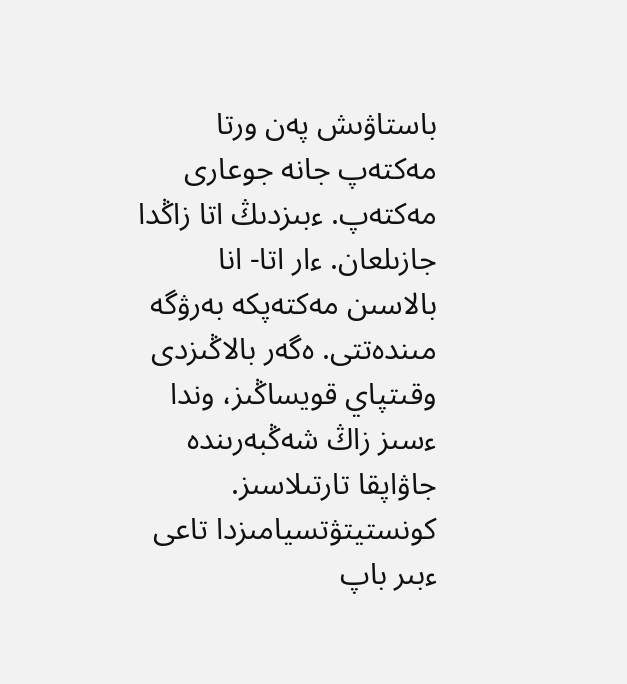باستاۋىش پەن ورتا مەكتەپ جانە جوعارى مەكتەپ. ءبىزدىڭ اتا زاڭدا جازىلعان. ءار اتا- انا بالاسىن مەكتەپكە بەرۋگە مىندەتتى. ەگەر بالاڭىزدى وقىتپاي قويساڭىز، وندا ءسىز زاڭ شەڭبەرىندە جاۋاپقا تارتىلاسىز. كونستيتۋتسيامىزدا تاعى ءبىر باپ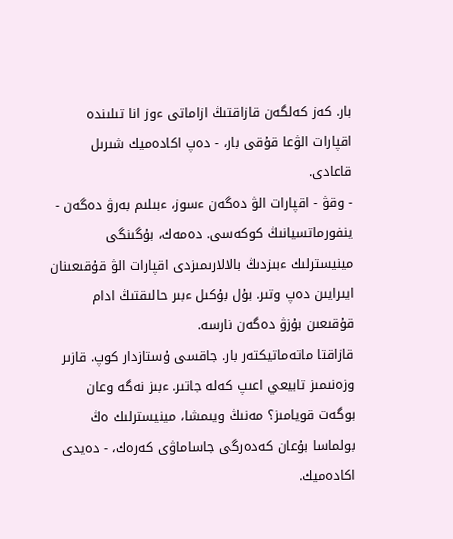بار. كەز كەلگەن قازاقتىڭ ازاماتى ءوز انا تىلىندە اقپارات الۋعا قۇقى بار، - دەپ اكادەميك شىرىل قاعادى.
- وقۋ - اقپارات الۋ دەگەن ءسوز، ءبىلىم بەرۋ دەگەن - ينفورماتسيانىڭ كوكەسى. دەمەك، بۇگىنگى مينيسترلىك ءبىزدىڭ بالالارىمىزدى اقپارات الۋ قۇقىعىنان ايىرايىن دەپ وتىر. بۇل بۇكىل ءبىر حالىقتىڭ ادام قۇقىعىن بۇزۋ دەگەن نارسە.
قازاقتا ماتەماتيكتەر بار. جاقسى ۇستازدار كوپ. قازىر وزەنىمىز تابيعي اعىپ كەلە جاتىر. ءبىز نەگە وعان بوگەت قويامىز؟ مەنىڭ ويىمشا، مينيسترلىك ەڭ بولماسا بۇعان كەدەرگى جاساماۋى كەرەك، - دەيدى اكادەميك.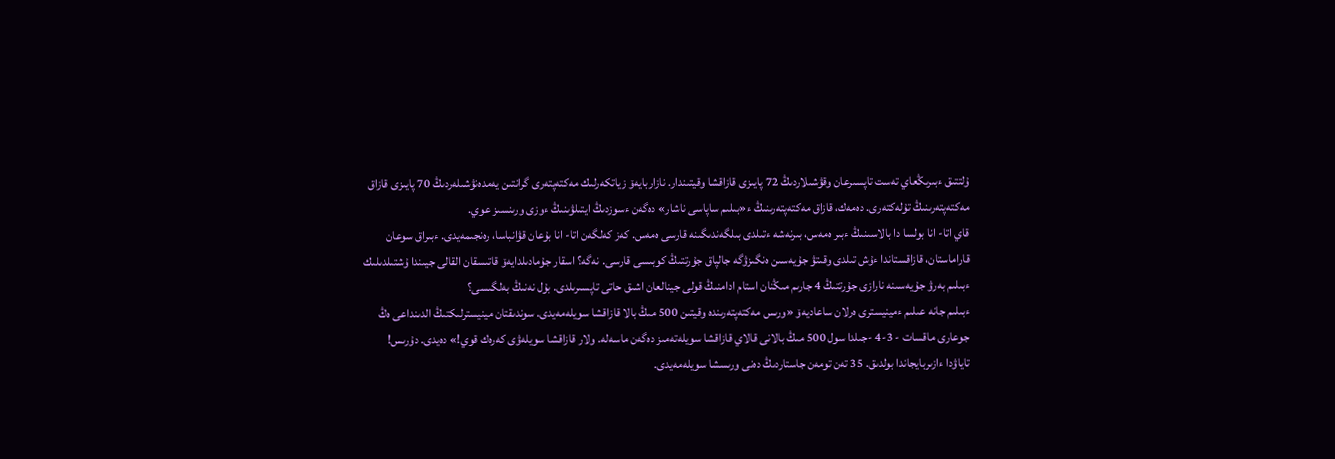ۇلتتىق ءبىرىڭعاي تەست تاپسىرعان وقۋشىلاردىڭ 72 پايىزى قازاقشا وقيتىندار. نازاربايەۆ زياتكەرلىك مەكتەپتەرى گرانتىن يەمدەنۋشىلەردىڭ 70 پايىزى قازاق مەكتەپتەرىنىڭ تۇلەكتەرى. دەمەك، قازاق مەكتەپتەرىنىڭ ء«بىلىم ساپاسى ناشار» دەگەن ءسوزدىڭ ايتىلۋىنىڭ ءوزى ورىنسىز عوي.
قاي اتا- انا بولسا دا بالاسىنىڭ ءبىر ەمەس، بىرنەشە ءتىلدى بىلگەندىگىنە قارسى ەمەس. كەز كەلگەن اتا- انا بۇعان قۋانباسا، رەنجىمەيدى. ءبىراق سوعان قاراماستان، قازاقستاندا ءۇش تىلدى وقىتۋ جۇيەسىن ەنگىزۋگە جالپاق جۇرتتىڭ كوبىسى قارسى. نەگە؟ اسقار جۇمادىلدايەۆ قاتىسقان القالى جيىندا ۇشتىلدىلىك ءبىلىم بەرۋ جۇيەسىنە نارازى جۇرتتىڭ 4 جارىم مىڭنان استام ادامنىڭ قولى جينالعان اشىق حاتى تاپسىرىلدى. بۇل نەنىڭ بەلگىسى؟
ءبىلىم جانە عىلىم ءمينيسترى ەرلان ساعاديەۆ «ورىس مەكتەپتەرىندە وقيتىن 500 مىڭ بالا قازاقشا سويلەمەيدى. سوندىقتان مينيسترلىكتىڭ الدىنداعى ەڭ جوعارى ماقسات - 3-4 -جىلدا سول 500 مىڭ بالانى قالاي قازاقشا سويلەتەمىز دەگەن ماسەلە. ولار قازاقشا سويلەۋى كەرەك قوي!» دەيدى. دۇرىس!
تاياۋدا ءازىربايجاندا بولدىق. 35 تەن تومەن جاستاردىڭ دەنى ورىسشا سويلەمەيدى.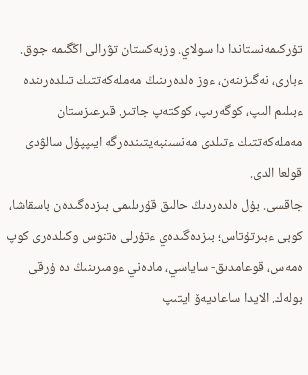تۇركىمەنستاندا دا سولاي. وزبەكستان تۋرالى اڭگىمە جوق. ءبارى، نەگىزىنەن، ءوز ەلدەرىنىڭ مەملەكەتتىك تىلدەرىندە ءبىلىم الىپ، كوگەرىپ، كوكتەپ جاتىر. قىرعىزستان مەملەكەتتىك ءتىلدى مەنسىنبەيتىندەرگە ايىپپۇل سالۋدى قولعا الدى.
جاقسى. بۇل ەلدەردىڭ حالىق قۇرىلىمى بىزدەگىدەن باسقاشا، كوبى ءبىرتۇتاس؛ بىزدەگىدەي ءتۇرلى ەتنوس وكىلدەرى كوپ ەمەس، قوعامدىق- ساياسي، مادەني ءومىرىنىڭ دە ۇرقى بولەك. الايدا ساعاديەۆ ايتىپ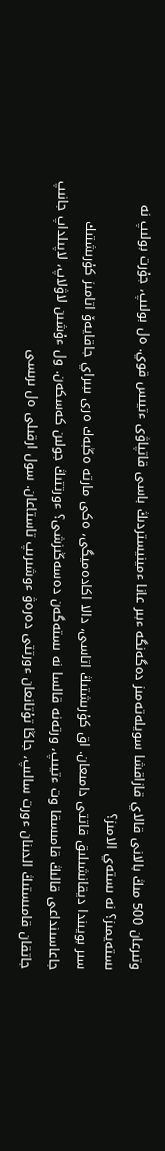وتىرعان 500 مىڭ بالانى قالاي قازاقشا سويلەتەمىز دەگەنگە ءبىر عانا ءمينيستردىڭ باسى قاتپاۋى ءتيىس قوي. ەل بولىپ، جۇرت بولىپ نە ىستەيمىز؟ نە ىستەي الامىز؟
سىر بويىندا ديقانشىلىق قاتتى دامىعان. اق كۇرىشتىڭ اتاسى، دالا اكادەميگى، ەكى مارتە ەڭبەك ەرى ىبىراي جاقايەۆ اتامىز كۇرىشتىك جاعاسىنداعى قالىڭ قامىسقا وت ءتيىپ، ورتەنە قالسا نە ىستەگەن دەسەڭىزشى؟ ءورتتىڭ جولىن كەسكەن. ول ءۇشىن لاۋلاپ، لاپىلداپ جانىپ جاتقان قامىستىڭ الدىنان ءورت سالىپ، جاڭا تۇتانعان ءورتتى دەرەۋ ءوشىرىپ تاستاعان. سول ارقىلى ەل ىرىسى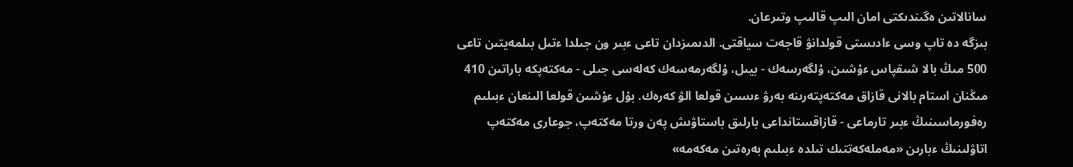سانالاتىن ەگىندىكتى امان الىپ قالىپ وتىرعان.
بىزگە دە تاپ وسى ءادىستى قولدانۋ قاجەت سياقتى. الدىمىزدان تاعى ءبىر ون جىلدا ءتىل بىلمەيتىن تاعى 500 مىڭ بالا شىقپاس ءۇشىن، ۇلگەرسەك - بيىل، ۇلگەرمەسەك كەلەسى جىلى - مەكتەپكە باراتىن 410 مىڭنان استام بالانى قازاق مەكتەپتەرىنە بەرۋ ءىسىن قولعا الۋ كەرەك. بۇل ءۇشىن قولعا الىنعان ءبىلىم رەفورماسىنىڭ ءبىر تارماعى - قازاقستانداعى بارلىق باستاۋىش پەن ورتا مەكتەپ، جوعارى مەكتەپ اتاۋلىنىڭ ءبارىن «مەملەكەتتىك تىلدە ءبىلىم بەرەتىن مەكەمە»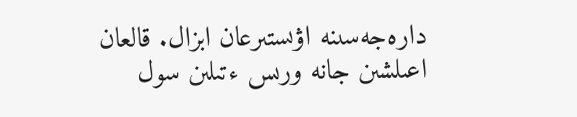دارەجەسىنە اۋىستىرعان ابزال. قالعان اعىلشىن جانە ورىس ءتىلىن سول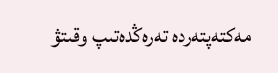مەكتەپتەردە تەرەڭدەتىپ وقىتۋ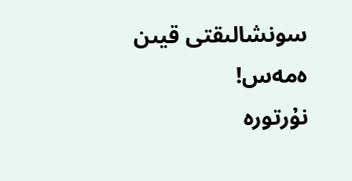سونشالىقتى قيىن ەمەس!
نۇرتورە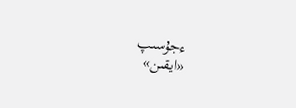ءجۇسىپ
«ايقىن»